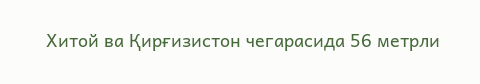Хитой ва Қирғизистон чегарасида 56 метрли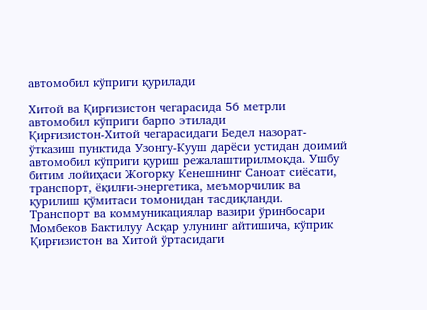автомобил кўприги қурилади

Хитой ва Қирғизистон чегарасида 56 метрли автомобил кўприги барпо этилади
Қирғизистон-Хитой чегарасидаги Бедел назорат-ўтказиш пунктида Узонгу-Кууш дарёси устидан доимий автомобил кўприги қуриш режалаштирилмоқда. Ушбу битим лойиҳаси Жогорку Кенешнинг Саноат сиёсати, транспорт, ёқилғи-энергетика, меъморчилик ва қурилиш қўмитаси томонидан тасдиқланди.
Транспорт ва коммуникациялар вазири ўринбосари Момбеков Бактилуу Асқар улунинг айтишича, кўприк Қирғизистон ва Хитой ўртасидаги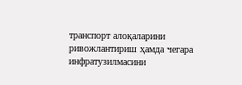транспорт алоқаларини ривожлантириш ҳамда чегара инфратузилмасини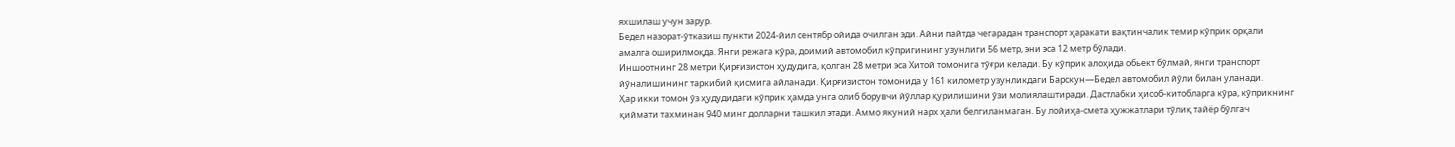яхшилаш учун зарур.
Бедел назорат-ўтказиш пункти 2024-йил сентябр ойида очилган эди. Айни пайтда чегарадан транспорт ҳаракати вақтинчалик темир кўприк орқали амалга оширилмоқда. Янги режага кўра, доимий автомобил кўпригининг узунлиги 56 метр, эни эса 12 метр бўлади.
Иншоотнинг 28 метри Қирғизистон ҳудудига, қолган 28 метри эса Хитой томонига тўғри келади. Бу кўприк алоҳида обьект бўлмай, янги транспорт йўналишининг таркибий қисмига айланади. Қирғизистон томонида у 161 километр узунликдаги Барскун—Бедел автомобил йўли билан уланади.
Ҳар икки томон ўз ҳудудидаги кўприк ҳамда унга олиб борувчи йўллар қурилишини ўзи молиялаштиради. Дастлабки ҳисоб-китобларга кўра, кўприкнинг қиймати тахминан 940 минг долларни ташкил этади. Аммо якуний нарх ҳали белгиланмаган. Бу лойиҳа-смета ҳужжатлари тўлиқ тайёр бўлгач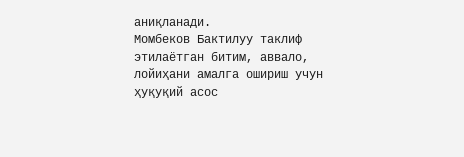аниқланади.
Момбеков Бактилуу таклиф этилаётган битим, аввало, лойиҳани амалга ошириш учун ҳуқуқий асос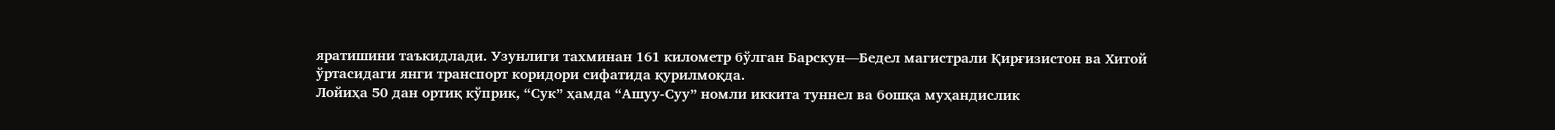яратишини таъкидлади. Узунлиги тахминан 161 километр бўлган Барскун—Бедел магистрали Қирғизистон ва Хитой ўртасидаги янги транспорт коридори сифатида қурилмоқда.
Лойиҳа 50 дан ортиқ кўприк, “Сук” ҳамда “Ашуу-Суу” номли иккита туннел ва бошқа муҳандислик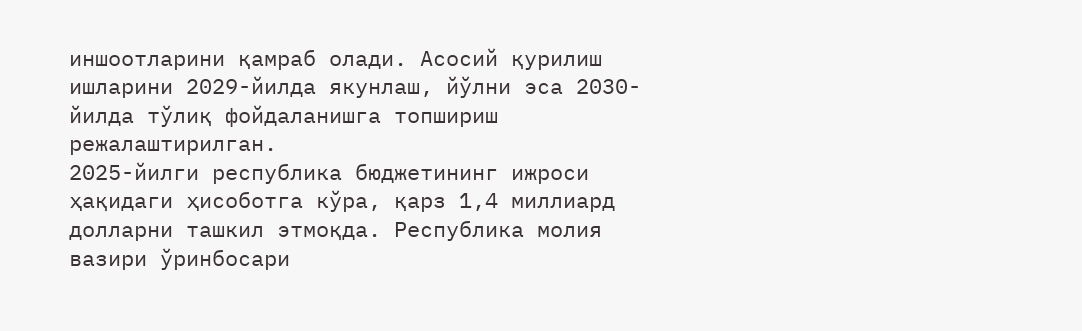иншоотларини қамраб олади. Асосий қурилиш ишларини 2029-йилда якунлаш, йўлни эса 2030-йилда тўлиқ фойдаланишга топшириш режалаштирилган.
2025-йилги республика бюджетининг ижроси ҳақидаги ҳисоботга кўра, қарз 1,4 миллиард долларни ташкил этмоқда. Республика молия вазири ўринбосари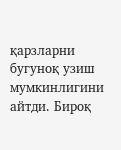қарзларни бугуноқ узиш мумкинлигини айтди. Бироқ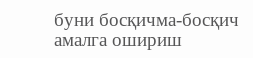буни босқичма-босқич амалга ошириш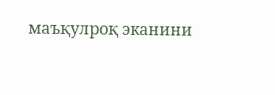маъқулроқ эканини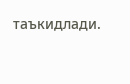таъкидлади.